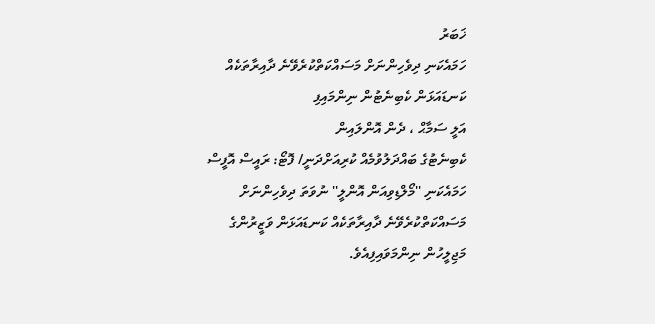ޚަބަރު
ހަމައެކަނި ދިވެހިންނަށް މަސައްކަތްކުރެވޭނެ ދާއިރާތަކެއް ކަނޑައަޅަން ކެބިނެޓުން ނިންމައިފި
އަލީ ސަމާޙް ، ދެން އޮންލައިން
ކެބިނެޓުގެ ބައްދަލުވުމެއް ކުރިއަށްދަނީ/ ފޮޓޯ: ރައީސް އޮފީސް
ހަމައެކަނި ''މޯލްޑިވިއަން އޮންލީ'' ނުވަތަ ދިވެހިންނަށް މަސައްކަތްކުރެވޭނެ ދާއިރާތަކެއް ކަނޑައަޅަން ވަޒީރުންގެ މަޖިލީހުން ނިންމަވައިފިއެވެ.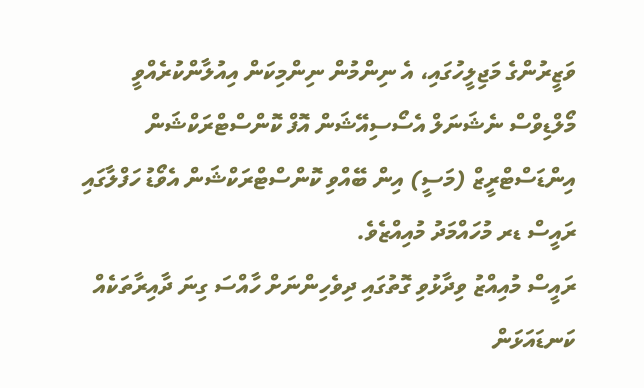ވަޒީރުންގެ މަޖިލީހުގައި، އެ ނިންމުން ނިންމިކަން އިއުލާންކުރެއްވީ މޯލްޑިވްސް ނެޝަނަލް އެސޯސިއޭޝަން އޮފް ކޮންސްޓްރަކްޝަން އިންޑަސްޓްރީޒް (މަސީ) އިން ބޭއްވި ކޮންސްޓްރަކްޝަން އެވޯޑު ހަފްލާގައި ރައީސް ޑރ މުހައްމަދު މުއިއްޒެވެ.
ރައީސް މުއިއްޒު ވިދާޅުވި ގޮތުގައި ދިވެހިންނަށް ހާއްސަ ގިނަ ދާއިރާތަކެއް ކަނޑައަޅަން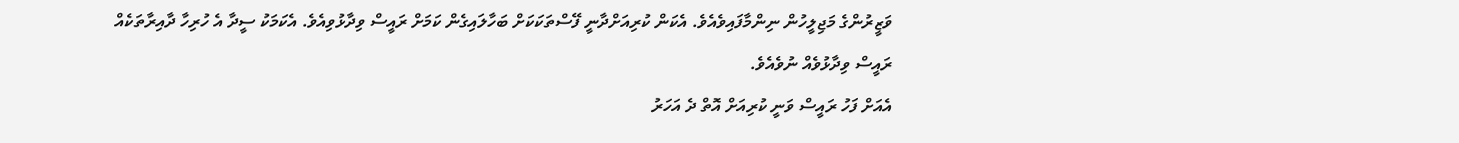ވަޒީރުންގެ މަޖިލީހުން ނިންމާފައިވެއެވެ. އެކަން ކުރިއަށްދާނީ ފޭސްތަކަކަށް ބަހާލައިގެން ކަމަށް ރައީސް ވިދާޅުވިއެވެ. އެކަމަކު ސީދާ އެ ހުރިހާ ދާއިރާތަކެއް ރައީސް ވިދާޅުވެއް ނުވެއެވެ.
އެއަށް ފަހު ރައީސް ވަނީ ކުރިއަށް އޮތް ދެ އަހަރު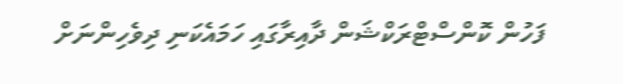ފަހުން ކޮންސްޓްރަކްޝަން ދާއިރާގައި ހަމައެކަނި ދިވެހިންނަށް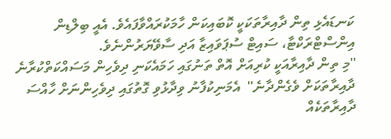ކަނޑައެޅި ތިން ދާއިރާތަކަކީ ކޮބައިކަން ހާމަކުރައްވާފައެވެ. އެއީ ބިލްޑިން އިންސްޓްރަކްޓާ، ސައިޓް ސުޕަވައިޒާ އަދި ސާވޭޔަރުންނެވެ.
''މި ތިން ދާއިރާއަކީ ކުރިއަށް އޮތް ތަނުގައި ހަމައެކަނި ދިވެހިން މަސައްކަތްކުރާނެ ދާއިރާތަކަށް ވެގެންދާނެ''  އެމަނިކުފާނު ވިދާޅުވި ގޮތުގައި ދިވެހިންނަށް ހާއްސަ ދާއިރާތަކެއް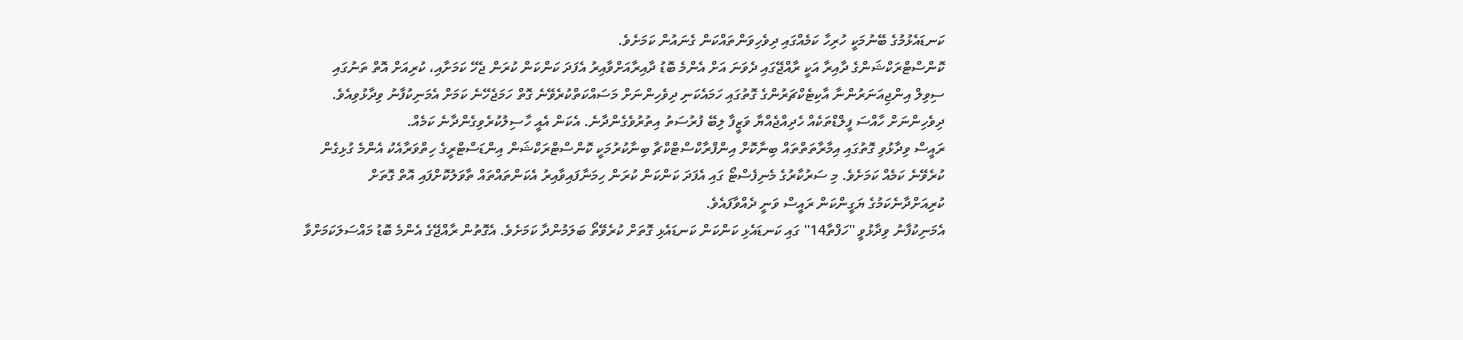ކަނޑައެޅުމުގެ ބޭނުމަކީ ހުރިހާ ކަމެއްގައި ދިވެހިވަންތައްކަން ގެނައުން ކަމަށެވެ.
ކޮންސްޓްރަކްޝަންގެ ދާއިރާ އަކީ ރާއްޖޭގައި ދެވަނަ އަށް އެންމެ ބޮޑު ދާއިރާއަށްވާއިރު އެފަދަ ކަންކަން ކުރަން ޖެހޭ ކަމަށާއި، ކުރިއަށް އޮތް ތަނުގައި ސިވިލް އިންޖިއަނަރުންނާ އާކިޓެކްޗަރުންގެ ގޮތުގައި ހަމައެކަނި ދިވެހިންނަށް މަސައްކަތްކުރެވޭނެ ގޮތް ހަމަޖެހޭނެ ކަމަށް އެމަނިކުފާނު ވިދާޅުވިއެވެ.
ދިވެހިންނަށް ހާއްސަ ފީލްޑްތަކެއް ހެދިއްޖެއްޔާ ވަޒީފާ ލިބޭ ފުރުސަތު އިތުރުވެގެންދާނެ. އެކަން އެއީ ހާސިލުކުރެވިގެންދާނެ ކަމެއް.
ރައީސް ވިދާޅުވި ގޮތުގައި އިމާރާތަތްތައް ބިނާކޮށް އިންފްރާކްސްޓްކްޗާ ބިނާކުރުމަކީ ކޮންސްޓްރަކްޝަން އިންޑަސްޓްރީގެ ހިތްވަރާއެކު އެންމެ ގުޅިގެން ކުރެވޭނެ ކަމެއް ކަމަށެވެ. މި ސަރުކާރުގެ މެނިފެސްޓޯ ގައި އެފަދަ ކަންކަން ކުރަން ހިމަނާފައިވާއިރު އެކަންތައްތައް ތާވަލުކޮށްފައި އޮތް ގޮތަށް ކުރިއަށްދާނެކަމުގެ ޔަގީންކަން ރައީސް ވަނީ ދެއްވާފައެވެ.
އެމަނިކުފާނު ވިދާޅުވީ ''ހަފްތާ14'' ގައި ކަނޑައެޅި ކަންކަން ކަނޑައެޅި ގޮތަށް ކުރެވޭތޯ ބަލަމުންދާ ކަމަށެވެ. އެގޮތުން ރާއްޖޭގެ އެންމެ ބޮޑު މައްސަލަކަމަށްވާ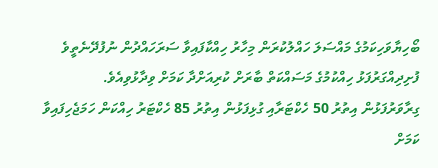ބޯހިޔާވަހިކަމުގެ މައްސަލަ ހައްލުކުރަން މިހާރު ހިއްކާފައިވާ ސަރަހައްދުން ނުފުދޭނެތީވެ ފުށިދިއްގަރުފަޅު ހިއްކުމުގެ މަސައްކަތް ބާރަށް ކުރިއަށްދާ ކަމަށް ވިދާޅުވިއެވެ.
ގިރާވަރުފަޅުން އިތުރު 50 ހެކްޓަރާއި ގުޅިފަޅުން އިތުރު 85 ހެކްޓަރު ހިއްކަން ހަމަޖެހިފައިވާ ކަމަށް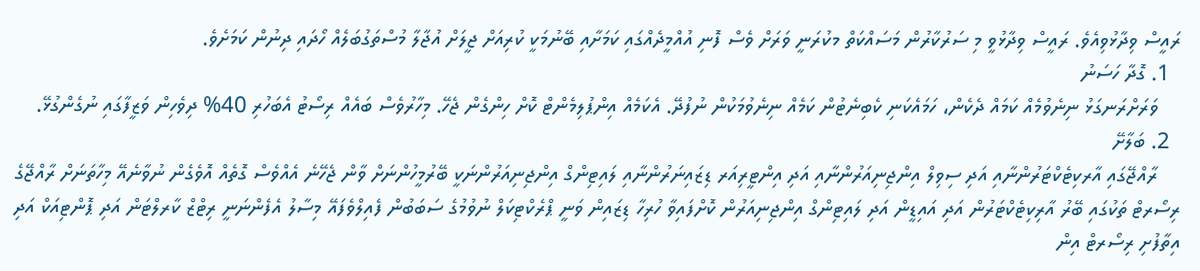ރައީސް ވިދާޅުވިއެވެ. ރައީސް ވިދާޅުވީ މި ސަރުކާރުން މަސައްކަތް މކުރަނީ ވަރަށް ވެސް ފޮނި އުއްމީދެއްގައި ކަމަށާއި ބޭނުމަކީ ކުރިއަށް ޖީލަށް އުޖާލާ މުސްތަގުބަލެއް ހޯދައި ދިނުން ކަމަށެވެ.
  1. ގޮދާ ހަސަނު
    ވަރަށްރަނގަޅު ނިނެވުމެއް ކަމައް ދެކެން، ހަމައެކަނި ކެބިނެޓުން ކަމެއް ނިނެވުމަކުން ނުފުދޭ. އެކަމެއް އިންޕުލިމެންޓް ކޮށް ހިންގެން ޖެހޭ. މިހާރުވެސް ބައެއް ރިސޯޓު އެބަހުރި 40% ދިވެހިން ވަޒީފާގައި ނުގެންގުޅޭ.
  2. ބަލާށޭ
    ރާއްޖޭގައި އާރކިޓެކްޓަރުންނާއި އަދި ސިވިލް އިންޖިނިއަރުންނާއި އަދި އިންޓީރިއަރ ޑިޒައިނަރުންނާއި ލައިޓިންގް އިންޖިނިއަރުންނަކީ ބޭރުމީހުންނަށް ވާން ޖެހޭނެ އެއްވެސް ގޮތެއް އޮވެގެން ނުވާނެއޭ މިހާތަނަށް ރާއްޖޭގެ ރިސޯރޓް ތަކުގައި ބޭރު އާރިކިޓެކްޓަރުން އަދި އައިޑީން އަދި ލައިޓިންގް އިންޖިނިއަރުން ކޮށްފައިވާ ހުރިހާ ޑިޒައިން ވަނީ ޕްރެކްޓިކަލް ނުވުމުގެ ސަބަބުން ފެއިލްވެފައޭ މިސާލު އެފެންނަނީ ރިޓްޒް ކާރލްޓަން އަދި ޕޮންޓިއަކް އަދި އިތާފުށި ރިސޯރޓް އިން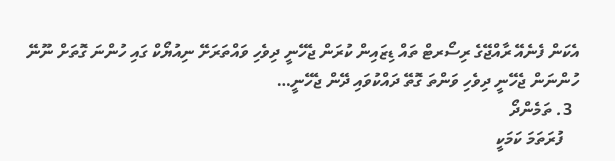އެކަން ފެނެއޭ ރާއްޖޭގެ ރިސޯރޓް ތައް ޑިޒައިން ކުރަން ޖެހޭނީ ދިވެހި ވައްތަރަށޭ ނިއުޔޯކް ގައި ހުންނަ ގޮތަށް ނޫނޭ ހުންނަން ޖެހޭނީ ދިވެހި ވަންތަ ގޮތޭ ދައްކުވައި ދޭން ޖެހޭނީ…
  3. ތަމެންދޯ
    ފުރަތަމަ ކަމަކީ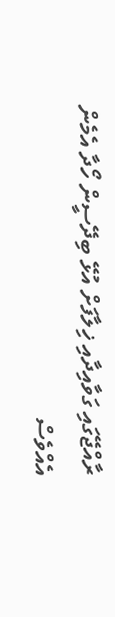ރާއްޖޭގައި ގަވާއިދާއި ޚިލާފަށް އުޅޭ ބިދޭސީން ހޯދާ އެމެން އެއްވެސް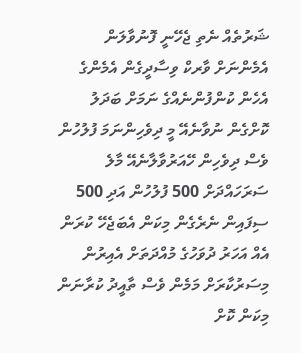ޝަރުތެއް ނެތި ޖެހޭނީ ފޮނުވާލަން އެމެންނަށް ވާރކް ވިސާދީގެން އެމެންގެ އެހެން ކުންފުންނެއްގެ ނަމަށް ބަދަލު ކޮށްގެން ނުވާނެއޭ މީ ދިވެހިންނަމަ ފުލުހުން ވެސް ދިވެހިން ހޭއަރުވާލާނެއޭ މާލެ ސަރަހައްދަށް 500 ފުލުހުން އަދި 500 ސިފައިން ނެރެގެން މިކަން އެބަޖެހޭ ކުރަން އެއް އަހަރު ދުވަހުގެ މުއްދަތަށް އެއިރުން މިސަރުކާރަށް މަމެން ވެސް ތާއީދު ކުރާނަން މިކަން ކޮށް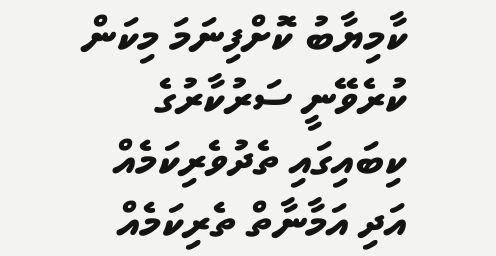ކާމިޔާބު ކޮށްފިނަމަ މިކަން ކުރެވޭނީ ސަރުކާރުގެ ކިބައިގައި ތެދުވެރިކަމެއް އަދި އަމާނާތް ތެރިކަމެއް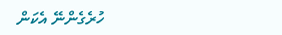ހުރެގެންނޭ އެކަން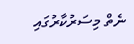ނެތް މިސަރުކާރުގައި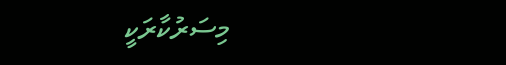މިސަރުކާރަކީ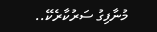މުނާފިގު ސަރުކާރެކޭ..